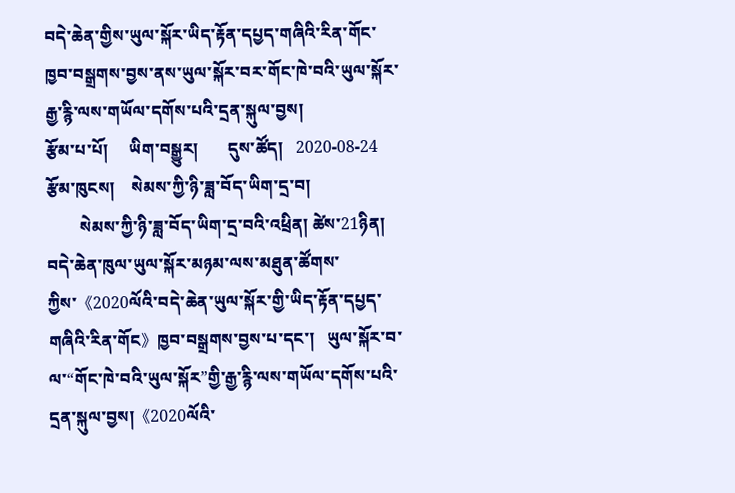བདེ་ཆེན་གྱིས་ཡུལ་སྐོར་ཡིད་རྟོན་དཔྱད་གཞིའི་རིན་གོང་ཁྱབ་བསྒྲགས་བྱས་ནས་ཡུལ་སྐོར་བར་གོང་ཁེ་བའི་ཡུལ་སྐོར་རྒྱ་རྙི་ལས་གཡོལ་དགོས་པའི་དྲན་སྐུལ་བྱས།
རྩོམ་པ་པོ།     ཡིག་བསྒྱུར།       དུས་ཚོད།   2020-08-24   རྩོམ་ཁུངས།    སེམས་ཀྱི་ཉི་ཟླ་བོད་ཡིག་དྲ་བ།
        སེམས་ཀྱི་ཉི་ཟླ་བོད་ཡིག་དྲ་བའི་འཕྲིན། ཚེས་21ཉིན།  བདེ་ཆེན་ཁུལ་ཡུལ་སྐོར་མཉམ་ལས་མཐུན་ཚོགས་ཀྱིས་《2020ལོའི་བདེ་ཆེན་ཡུལ་སྐོར་གྱི་ཡིད་རྟོན་དཔྱད་གཞིའི་རིན་གོང》ཁྱབ་བསྒྲགས་བྱས་པ་དང་།   ཡུལ་སྐོར་བ་ལ་“གོང་ཁེ་བའི་ཡུལ་སྐོར”གྱི་རྒྱ་རྙི་ལས་གཡོལ་དགོས་པའི་དྲན་སྐུལ་བྱས།《2020ལོའི་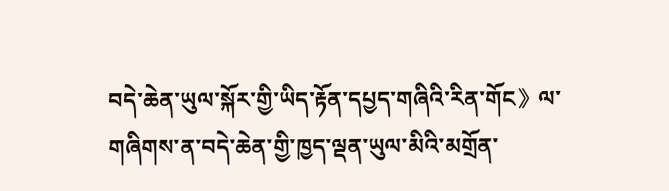བདེ་ཆེན་ཡུལ་སྐོར་གྱི་ཡིད་རྟོན་དཔྱད་གཞིའི་རིན་གོང》ལ་གཞིགས་ན་བདེ་ཆེན་གྱི་ཁྱད་ལྡན་ཡུལ་མིའི་མགྲོན་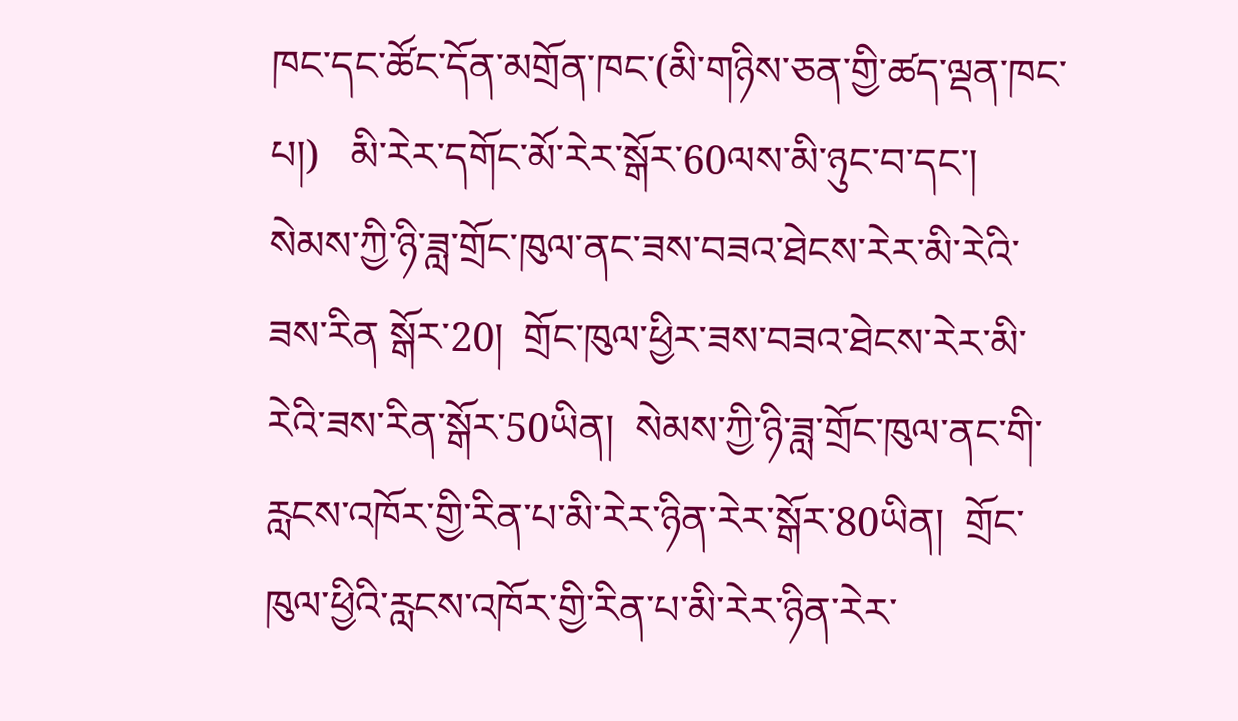ཁང་དང་ཚོང་དོན་མགྲོན་ཁང་(མི་གཉིས་ཅན་གྱི་ཚད་ལྡན་ཁང་པ།)   མི་རེར་དགོང་མོ་རེར་སྒོར་60ལས་མི་ཉུང་བ་དང་།  སེམས་ཀྱི་ཉི་ཟླ་གྲོང་ཁུལ་ནང་ཟས་བཟའ་ཐེངས་རེར་མི་རེའི་ཟས་རིན སྒོར་20།  གྲོང་ཁུལ་ཕྱིར་ཟས་བཟའ་ཐེངས་རེར་མི་རེའི་ཟས་རིན་སྒོར་50ཡིན།  སེམས་ཀྱི་ཉི་ཟླ་གྲོང་ཁུལ་ནང་གི་རླངས་འཁོར་གྱི་རིན་པ་མི་རེར་ཉིན་རེར་སྒོར་80ཡིན།  གྲོང་ཁུལ་ཕྱིའི་རླངས་འཁོར་གྱི་རིན་པ་མི་རེར་ཉིན་རེར་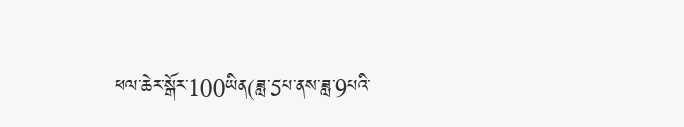ཕལ་ཆེར་སྒོར་100ཡིན(ཟླ་5པ་ནས་ཟླ་9པའི་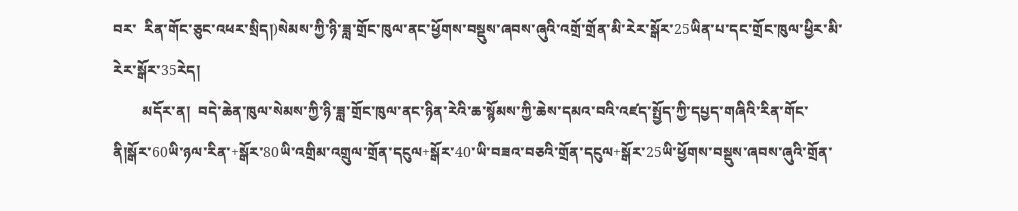བར་  རིན་གོང་ཅུང་འཕར་སྲིད།)སེམས་ཀྱི་ཉི་ཟླ་གྲོང་ཁུལ་ནང་ཕྱོགས་བསྡུས་ཞབས་ཞུའི་འགྲོ་གྲོན་མི་རེར་སྒོར་25ཡིན་པ་དང་གྲོང་ཁུལ་ཕྱིར་མི་རེར་སྒོར་35རེད།
        མདོར་ན།  བདེ་ཆེན་ཁུལ་སེམས་ཀྱི་ཉི་ཟླ་གྲོང་ཁུལ་ནང་ཉིན་རེའི་ཆ་སྙོམས་ཀྱི་ཆེས་དམའ་བའི་འཛད་སྤྱོད་ཀྱི་དཔྱད་གཞིའི་རིན་གོང་ནི།སྒོར་60ཡི་ཉལ་རིན་+སྒོར་80ཡི་འགྲིམ་འགྲུལ་གྲོན་དངུལ+སྒོར་40་ཡི་བཟའ་བཅའི་གྲོན་དངུལ+སྒོར་25ཡི་ཕྱོགས་བསྡུས་ཞབས་ཞུའི་གྲོན་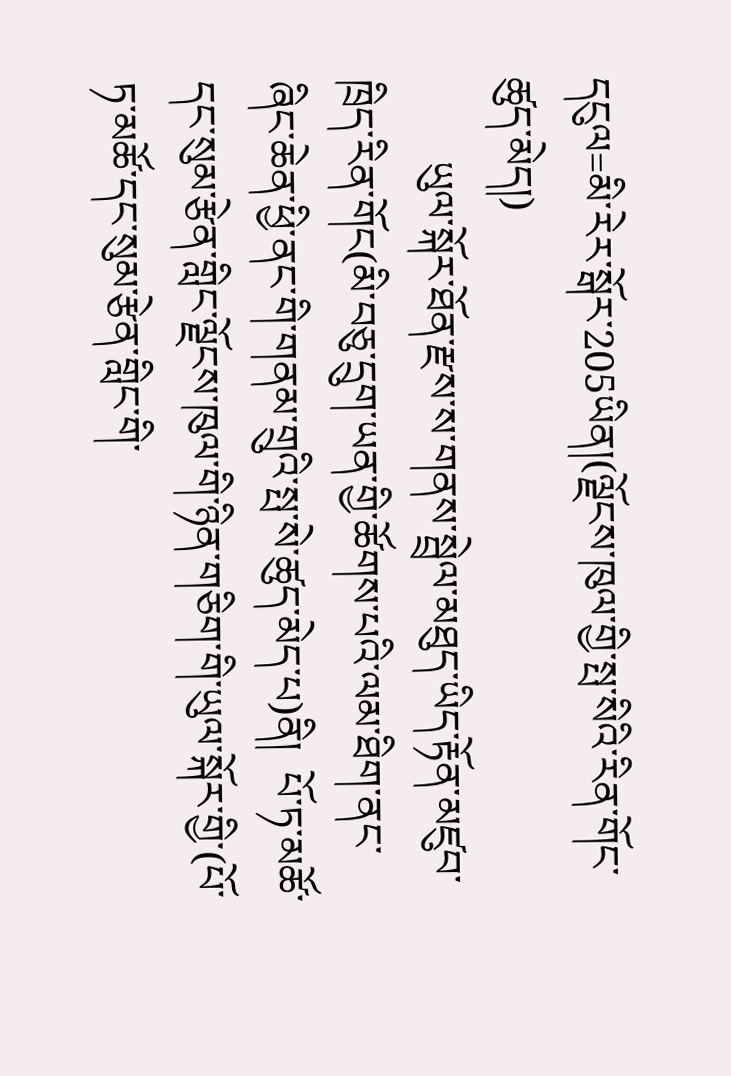དངུལ=མི་རེར་སྒོར་205ཡིན།(ལྗོངས་ཁུལ་གྱི་སྤ་སིའི་རིན་གོང་ཚུད་མེད།)
        ཡུལ་སྐོར་ཐོན་རྫས་ས་གནས་སྦྲེལ་མཐུད་ཡིད་རྟོན་མཛུབ་ཁྲིད་རིན་གོང(མི་བཅུ་དྲུག་ཡན་གྱི་ཚོགས་པའི་ལམ་ཐིག་ནང་ཞིང་ཆེན་ཕྱི་ནང་གི་གནམ་གྲུའི་སྤ་སེ་ཚུད་མེད་པ)ནི།  པོ་ཏ་མཚོ་དང་སུམ་རྩེན་གླིང་ལྗོངས་ཁུལ་གི་ཉིན་གཅིག་གི་ཡུལ་སྐོར་གྱི་(པོ་ཏ་མཚོ་དང་སུམ་རྩེན་གླིང་གི་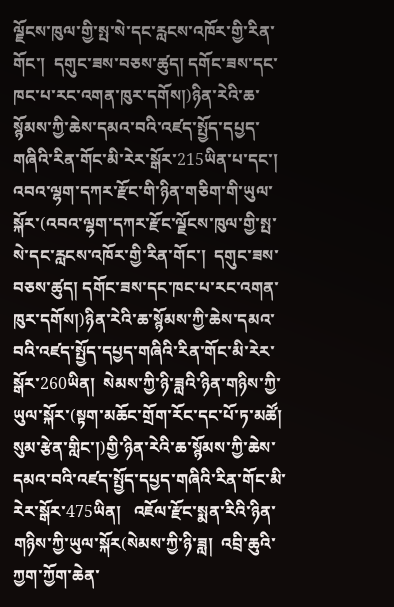ལྗོངས་ཁུལ་གྱི་སྤ་སེ་དང་རླངས་འཁོར་གྱི་རིན་གོང་།  དགུང་ཟས་བཅས་ཚུད། དགོང་ཟས་དང་ཁང་པ་རང་འགན་ཁུར་དགོས།)ཉིན་རེའི་ཆ་སྙོམས་ཀྱི་ཆེས་དམའ་བའི་འཛད་སྤྱོད་དཔྱད་གཞིའི་རིན་གོང་མི་རེར་སྒོར་215ཡིན་པ་དང་།  འབའ་ལྷག་དཀར་རྫོང་གི་ཉིན་གཅིག་གི་ཡུལ་སྐོར་(འབའ་ལྷག་དཀར་རྫོང་ལྗོངས་ཁུལ་གྱི་སྤ་སེ་དང་རླངས་འཁོར་གྱི་རིན་གོང་།  དགུང་ཟས་བཅས་ཚུད། དགོང་ཟས་དང་ཁང་པ་རང་འགན་ཁུར་དགོས།)ཉིན་རེའི་ཆ་སྙོམས་ཀྱི་ཆེས་དམའ་བའི་འཛད་སྤྱོད་དཔྱད་གཞིའི་རིན་གོང་མི་རེར་སྒོར་260ཡིན།  སེམས་ཀྱི་ཉི་ཟླའི་ཉིན་གཉིས་ཀྱི་ཡུལ་སྐོར་(སྟག་མཆོང་གྲོག་རོང་དང་པོ་ཏ་མཚོ། སུམ་རྩེན་གླིང་།)གྱི་ཉིན་རེའི་ཆ་སྙོམས་ཀྱི་ཆེས་དམའ་བའི་འཛད་སྤྱོད་དཔྱད་གཞིའི་རིན་གོང་མི་རེར་སྒོར་475ཡིན།   འཇོལ་རྫོང་སྨན་རིའི་ཉིན་གཉིས་ཀྱི་ཡུལ་སྐོར(སེམས་ཀྱི་ཉི་ཟླ།  འབྲི་ཆུའི་ཀྱག་ཀྱོག་ཆེན་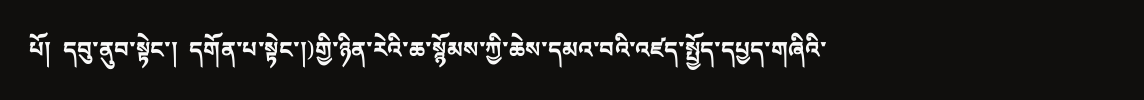པོ།  དབུ་ནུབ་སྟེང་།  དགོན་པ་སྟེང་།)གྱི་ཉིན་རེའི་ཆ་སྙོམས་ཀྱི་ཆེས་དམའ་བའི་འཛད་སྤྱོད་དཔྱད་གཞིའི་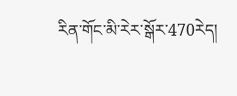རིན་གོང་མི་རེར་སྒོར་470རེད།